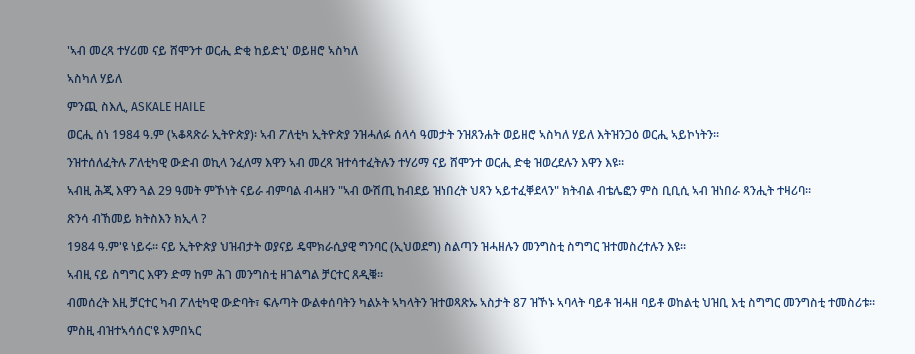'ኣብ መረጻ ተሃሪመ ናይ ሸሞንተ ወርሒ ድቂ ከይድኒ' ወይዘሮ ኣስካለ

ኣስካለ ሃይለ

ምንጪ ስእሊ, ASKALE HAILE

ወርሒ ሰነ 1984 ዓ.ም (ኣቆጻጽራ ኢትዮጵያ)፡ ኣብ ፖለቲካ ኢትዮጵያ ንዝሓለፉ ሰላሳ ዓመታት ንዝጸንሐት ወይዘሮ ኣስካለ ሃይለ እትዝንጋዕ ወርሒ ኣይኮነትን።

ንዝተሰለፈትሉ ፖለቲካዊ ውድብ ወኪላ ንፈለማ እዋን ኣብ መረጻ ዝተሳተፈትሉን ተሃሪማ ናይ ሸሞንተ ወርሒ ድቂ ዝወረደሉን እዋን እዩ።

ኣብዚ ሕጂ እዋን ጓል 29 ዓመት ምኾነት ናይራ ብምባል ብሓዘን "ኣብ ውሽጢ ከብደይ ዝነበረት ህጻን ኣይተፈቐደላን" ክትብል ብቴሌፎን ምስ ቢቢሲ ኣብ ዝነበራ ጻንሒት ተዛሪባ።

ጽንሳ ብኸመይ ክትስእን ክኢላ ?

1984 ዓ.ም'ዩ ነይሩ። ናይ ኢትዮጵያ ህዝብታት ወያናይ ዴሞክራሲያዊ ግንባር (ኢህወደግ) ስልጣን ዝሓዘሉን መንግስቲ ስግግር ዝተመስረተሉን እዩ።

ኣብዚ ናይ ስግግር እዋን ድማ ከም ሕገ መንግስቲ ዘገልግል ቻርተር ጸዲቑ።

ብመሰረት እዚ ቻርተር ካብ ፖለቲካዊ ውድባት፣ ፍሉጣት ውልቀሰባትን ካልኦት ኣካላትን ዝተወጻጽኡ ኣስታት 87 ዝኾኑ ኣባላት ባይቶ ዝሓዘ ባይቶ ወከልቲ ህዝቢ እቲ ስግግር መንግስቲ ተመስሪቱ።

ምስዚ ብዝተኣሳሰር'ዩ እምበኣር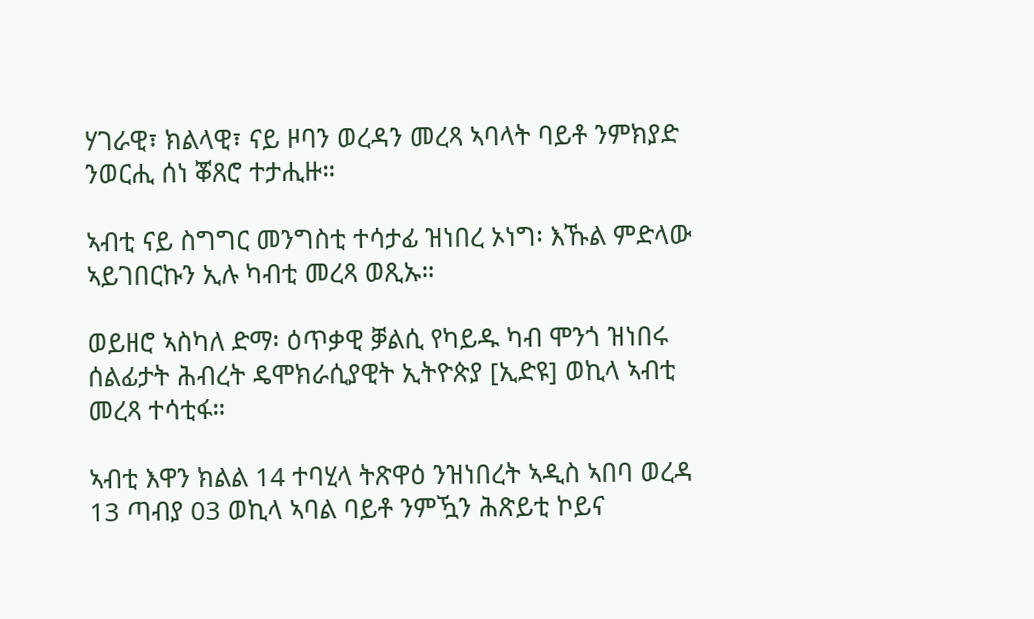ሃገራዊ፣ ክልላዊ፣ ናይ ዞባን ወረዳን መረጻ ኣባላት ባይቶ ንምክያድ ንወርሒ ሰነ ቖጸሮ ተታሒዙ።

ኣብቲ ናይ ስግግር መንግስቲ ተሳታፊ ዝነበረ ኦነግ፡ እኹል ምድላው ኣይገበርኩን ኢሉ ካብቲ መረጻ ወጺኡ።

ወይዘሮ ኣስካለ ድማ፡ ዕጥቃዊ ቓልሲ የካይዱ ካብ ሞንጎ ዝነበሩ ሰልፊታት ሕብረት ዴሞክራሲያዊት ኢትዮጵያ [ኢድዩ] ወኪላ ኣብቲ መረጻ ተሳቲፋ።

ኣብቲ እዋን ክልል 14 ተባሂላ ትጽዋዕ ንዝነበረት ኣዲስ ኣበባ ወረዳ 13 ጣብያ 03 ወኪላ ኣባል ባይቶ ንምዃን ሕጽይቲ ኮይና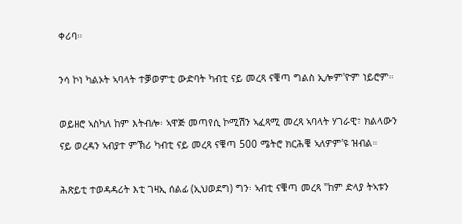ቀሪባ።

ንሳ ኮነ ካልኦት ኣባላት ተቓወምቲ ውድባት ካብቲ ናይ መረጻ ናቑጣ ግልስ ኢሎም'ዮም ነይሮም።

ወይዘሮ ኣስካለ ከም እትብሎ፡ ኣዋጅ መጣየሲ ኮሚሽን ኣፈጻሚ መረጻ ኣባላት ሃገራዊ፣ ክልላውን ናይ ወረዳን ኣብያተ ምኽሪ ካብቲ ናይ መረጻ ናቑጣ 500 ሜትሮ ክርሕቑ ኣለዎም'ዩ ዝብል።

ሕጽይቲ ተወዳዳሪት እቲ ገዛኢ ሰልፊ (ኢህወደግ) ግን፡ ኣብቲ ናቑጣ መረጻ "ከም ድላያ ትኣቱን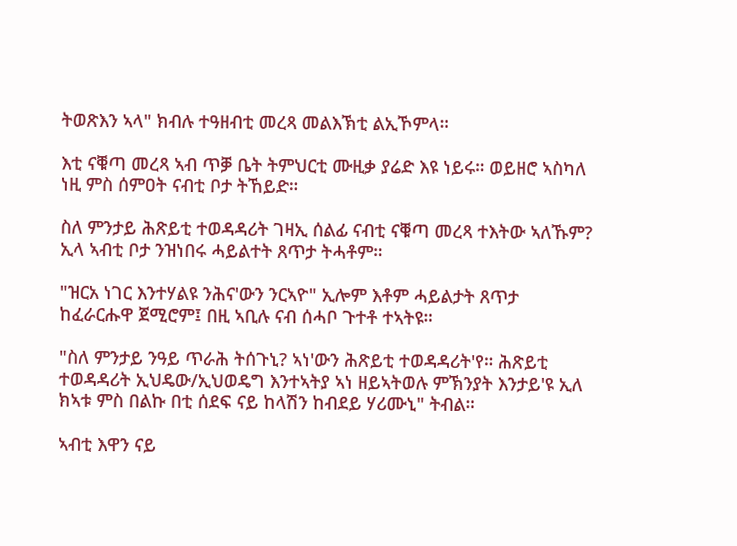ትወጽእን ኣላ" ክብሉ ተዓዘብቲ መረጻ መልእኽቲ ልኢኾምላ።

እቲ ናቑጣ መረጻ ኣብ ጥቓ ቤት ትምህርቲ ሙዚቃ ያሬድ እዩ ነይሩ። ወይዘሮ ኣስካለ ነዚ ምስ ሰምዐት ናብቲ ቦታ ትኸይድ።

ስለ ምንታይ ሕጽይቲ ተወዳዳሪት ገዛኢ ሰልፊ ናብቲ ናቑጣ መረጻ ተእትው ኣለኹም? ኢላ ኣብቲ ቦታ ንዝነበሩ ሓይልተት ጸጥታ ትሓቶም።

"ዝርአ ነገር እንተሃልዩ ንሕና'ውን ንርኣዮ" ኢሎም እቶም ሓይልታት ጸጥታ ከፈራርሑዋ ጀሚሮም፤ በዚ ኣቢሉ ናብ ሰሓቦ ጉተቶ ተኣትዩ።

"ስለ ምንታይ ንዓይ ጥራሕ ትሰጉኒ? ኣነ'ውን ሕጽይቲ ተወዳዳሪት'የ። ሕጽይቲ ተወዳዳሪት ኢህዴው/ኢህወዴግ እንተኣትያ ኣነ ዘይኣትወሉ ምኽንያት እንታይ'ዩ ኢለ ክኣቱ ምስ በልኩ በቲ ሰደፍ ናይ ከላሽን ከብደይ ሃሪሙኒ" ትብል።

ኣብቲ እዋን ናይ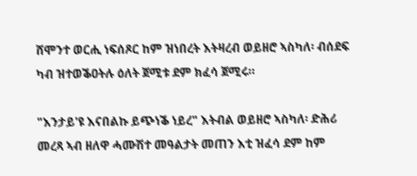ሸሞንተ ወርሒ ነፍሰጾር ከም ዝነበረት እትዛረብ ወይዘሮ ኣስካለ፡ ብሰደፍ ካብ ዝተወቕዐትሉ ዕለት ጀሚቱ ደም ክፈሳ ጀሚሩ።

"እንታይ'ዩ እናበልኩ ይጭነቕ ነይረ" እትብል ወይዘሮ ኣስካለ፡ ድሕሪ መረጻ ኣብ ዘለዋ ሓሙሽተ መዓልታት መጠን እቲ ዝፈሳ ደም ከም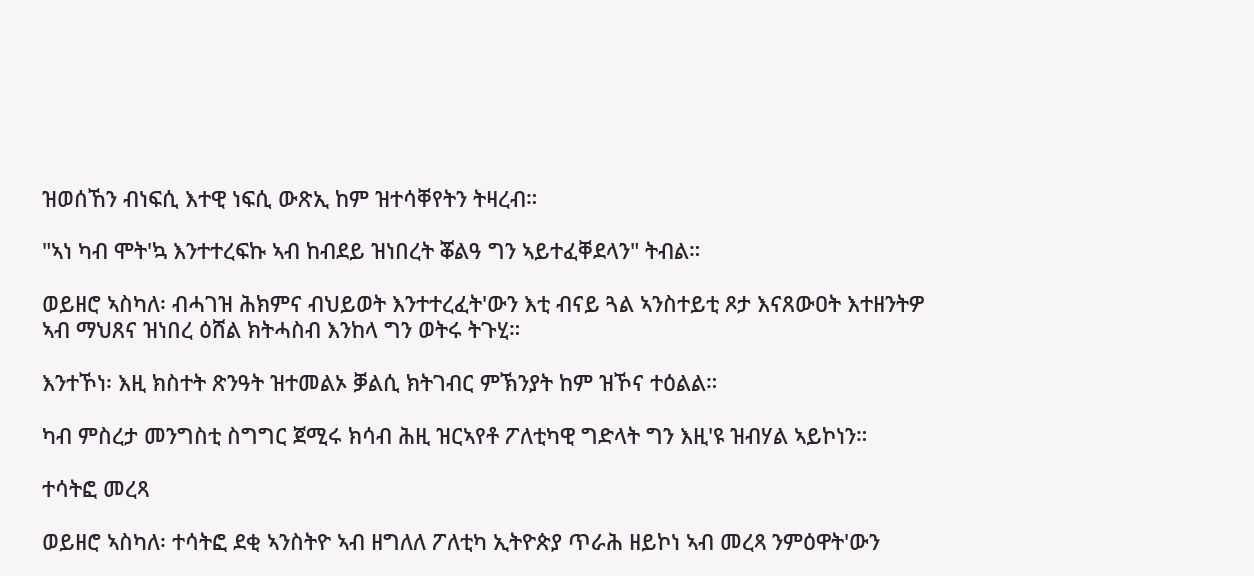ዝወሰኸን ብነፍሲ እተዊ ነፍሲ ውጽኢ ከም ዝተሳቐየትን ትዛረብ።

"ኣነ ካብ ሞት'ኳ እንተተረፍኩ ኣብ ከብደይ ዝነበረት ቖልዓ ግን ኣይተፈቐደላን" ትብል።

ወይዘሮ ኣስካለ፡ ብሓገዝ ሕክምና ብህይወት እንተተረፈት'ውን እቲ ብናይ ጓል ኣንስተይቲ ጾታ እናጸውዐት እተዘንትዎ ኣብ ማህጸና ዝነበረ ዕሸል ክትሓስብ እንከላ ግን ወትሩ ትጉሂ።

እንተኾነ፡ እዚ ክስተት ጽንዓት ዝተመልኦ ቓልሲ ክትገብር ምኽንያት ከም ዝኾና ተዕልል።

ካብ ምስረታ መንግስቲ ስግግር ጀሚሩ ክሳብ ሕዚ ዝርኣየቶ ፖለቲካዊ ግድላት ግን እዚ'ዩ ዝብሃል ኣይኮነን።

ተሳትፎ መረጻ

ወይዘሮ ኣስካለ፡ ተሳትፎ ደቂ ኣንስትዮ ኣብ ዘግለለ ፖለቲካ ኢትዮጵያ ጥራሕ ዘይኮነ ኣብ መረጻ ንምዕዋት'ውን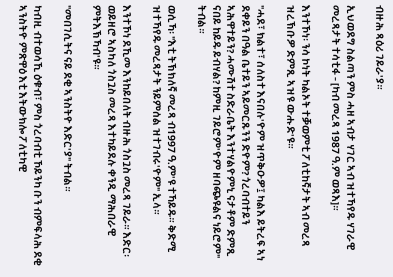ብዙሕ ጻዕሪ ገይራ'ያ።

ኢህወደግ ስልጣን ምስ ሓዘ ኣብታ ሃገር ኣብ ዝተኻየዱ ሃገራዊ መረጻታት ተሳቲፋ - [ካብ መረጻ 1987 ዓ.ም ወጻእ]።

እንተኾነ፡ ንሳ ኮነት ካልኦት ተቓወምቲ ፖለቲከኛታት ኣብ መረጻ ዝረኽቡዎ ድምጺ ኣዝዩ ውሑድ'ዩ።

"ሓደ፣ ክልተ፣ ሰለስተ እናበሉ'ዮም ዝጥቅዑዎ፤ ካልእ ይትረፍ ኣነ ደቀይን በዓል ቤተይን ኣይመርጹንን ድዮም? ጎረባብተይን ኣሕዋተይን? ሓሙሽተ ስድራቤት እንተሃልዮምኒ ናታቶም ድምጺ ናበይ ከይዱ ይብሃል? ከምዚ ገይሮም'ዮም ዘባጭዩልና ነይሮም" ትብል።

ወሲኻ፡ "እቲ ትኽክለኛ መረጻ ብ1997 ዓ.ም'ዩ ተኻይዱ። ቅድሚ ዝተኻየዱ መረጻታት ንይምሰል ዝተገብሩ'ዮም" ኢላ።

እንተኾነ ደኺመ እንከይበለት ብዙሕ ጎስጓስ መረጻ ገይራ። እድር፡ ወይዘሮ ኣስካለ ጎስጓስ መረጻ እተካይደሉ ቀንዲ ማሕበራዊ ምትእኽኻብ'ዩ።

"መበገሲትና ናይ ደቂ ኣንስትዮ እድር'ያ" ትብል።

ካብዚ ብተወሳኺ ዕቁብ፣ ምስ ጎረባብቲ ኾይንካ ቡን ብምፍላሕ ደቂ ኣንስትዮ ምጽዋዕ እቲ እትውክሎ ፖለቲካዊ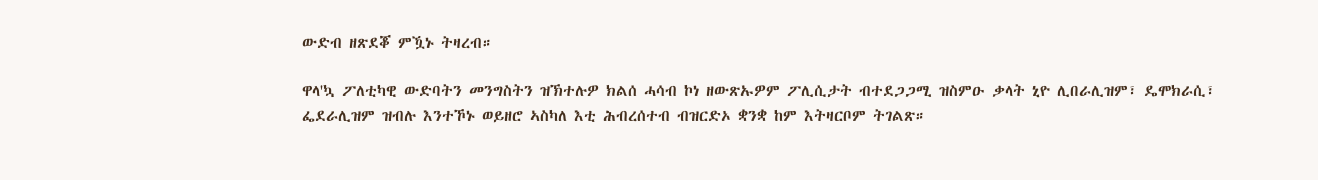ውድብ ዘጽደቖ ምዃኑ ትዛረብ።

ዋላ'ኳ ፖለቲካዊ ውድባትን መንግስትን ዝኽተሉዎ ክልሰ ሓሳብ ኮነ ዘውጽኡዎም ፖሊሲታት ብተደጋጋሚ ዝስምዑ ቃላት ኒዮ ሊበራሊዝም፣ ዴሞክራሲ፣ ፌደራሊዝም ዝብሉ እንተኾኑ ወይዘሮ ኣስካለ እቲ ሕብረሰተብ ብዝርድኦ ቋንቋ ከም እትዛርቦም ትገልጽ።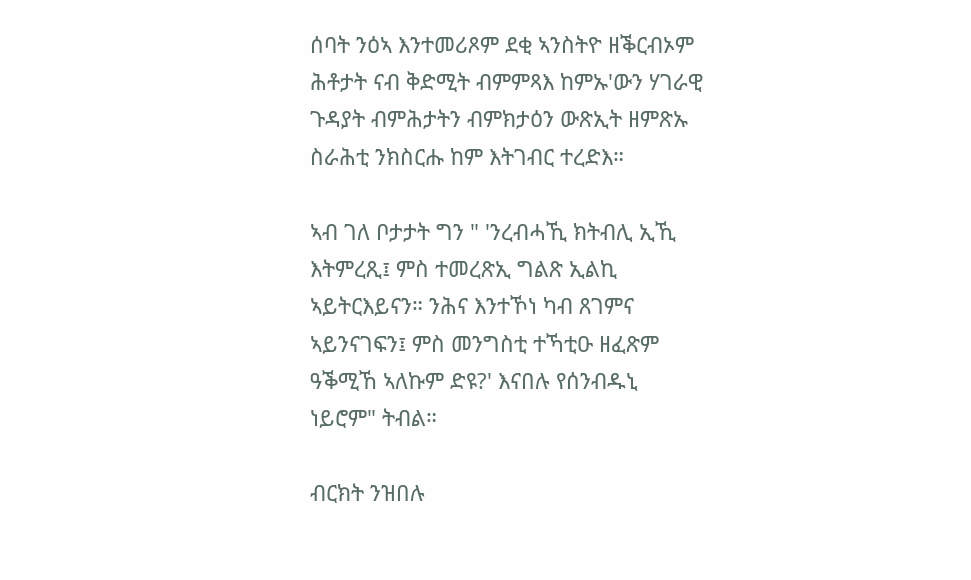ሰባት ንዕኣ እንተመሪጾም ደቂ ኣንስትዮ ዘቕርብኦም ሕቶታት ናብ ቅድሚት ብምምጻእ ከምኡ'ውን ሃገራዊ ጉዳያት ብምሕታትን ብምክታዕን ውጽኢት ዘምጽኡ ስራሕቲ ንክስርሑ ከም እትገብር ተረድእ።

ኣብ ገለ ቦታታት ግን " 'ንረብሓኺ ክትብሊ ኢኺ እትምረጺ፤ ምስ ተመረጽኢ ግልጽ ኢልኪ ኣይትርእይናን። ንሕና እንተኾነ ካብ ጸገምና ኣይንናገፍን፤ ምስ መንግስቲ ተኻቲዑ ዘፈጽም ዓቕሚኸ ኣለኩም ድዩ?' እናበሉ የሰንብዱኒ ነይሮም" ትብል።

ብርክት ንዝበሉ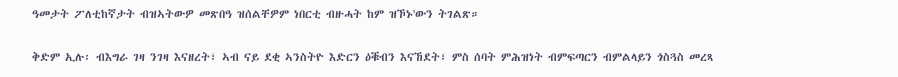ዓመታት ፖለቲከኛታት ብዝኣትውዎ መጽበዓ ዝሰልቸዎም ነበርቲ ብዙሓት ከም ዝኾኑ'ውን ትገልጽ።

ቅድም ኢሉ፡ ብእግራ ገዛ ንገዛ እናዘረት፣ ኣብ ናይ ደቂ ኣንስትዮ እድርን ዕቑብን እናኸደት፣ ምስ ሰባት ምሕዝነት ብምፍጣርን ብምልላይን ጎስጓስ መረጻ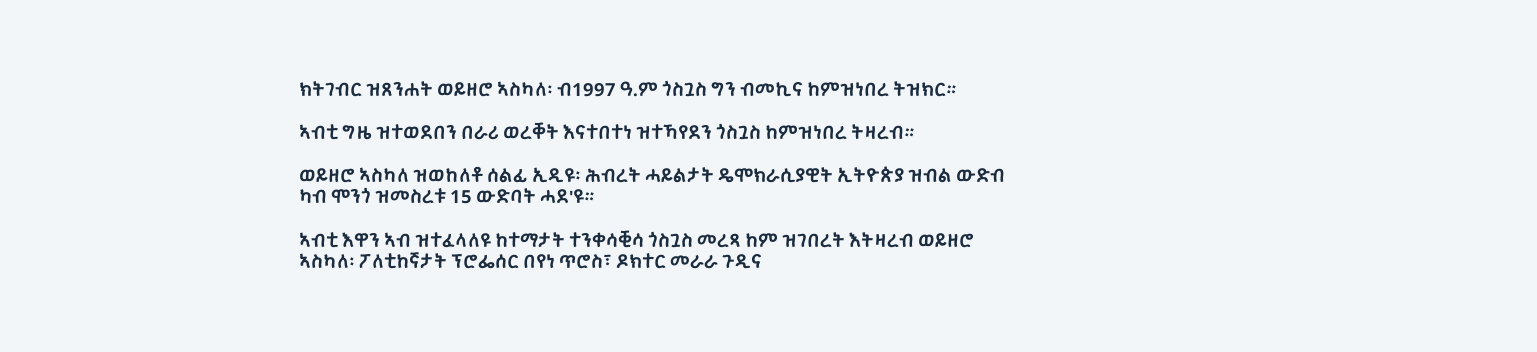ክትገብር ዝጸንሐት ወይዘሮ ኣስካለ፡ ብ1997 ዓ.ም ጎስጓስ ግን ብመኪና ከምዝነበረ ትዝክር።

ኣብቲ ግዜ ዝተወደበን በራሪ ወረቐት እናተበተነ ዝተኻየደን ጎስጓስ ከምዝነበረ ትዛረብ።

ወይዘሮ ኣስካለ ዝወከለቶ ሰልፊ ኢዲዩ፡ ሕብረት ሓይልታት ዴሞክራሲያዊት ኢትዮጵያ ዝብል ውድብ ካብ ሞንጎ ዝመስረቱ 15 ውድባት ሓደ'ዩ።

ኣብቲ እዋን ኣብ ዝተፈላለዩ ከተማታት ተንቀሳቒሳ ጎስጓስ መረጻ ከም ዝገበረት እትዛረብ ወይዘሮ ኣስካለ፡ ፖለቲከኛታት ፕሮፌሰር በየነ ጥሮስ፣ ዶክተር መራራ ጉዲና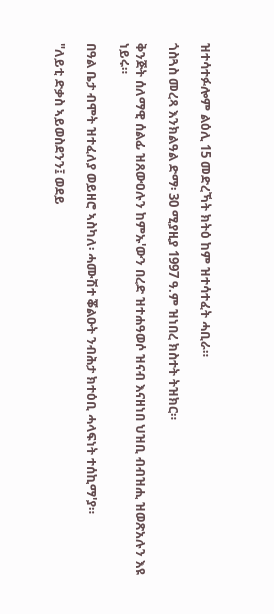ዝተሳተፉሎም ልዕሊ 15 መድረኻት ክትዕ ከም ዝተሳተፈት ሓቢራ።

ጎስጓስ መረጻ እንክልዓል ድማ፡ 30 ሚያዚያ 1997 ዓ.ም ዝነበረ ክስተት ትዝክር።

ቅንጅት ሰለማዊ ሰልፊ ዝጸውዐሉን ከምኡ'ውን በረድ ዝተሐዓወሶ ዝናብ እናዘነበ ህዝቢ ብብዝሒ ዝወጽአሉን እዩ ነይሩ።

በዓል ቤታ ብሞት ዝተፈለያ ወይዘሮ ኣስካለ፡ ሓሙሽተ ቖልዑት ንብሕታ ክተዕቢ ሓላፍነት ተሰኪማ'ያ።

"ለይቲ ድቃስ ኣይወስደንን፤ ወደይ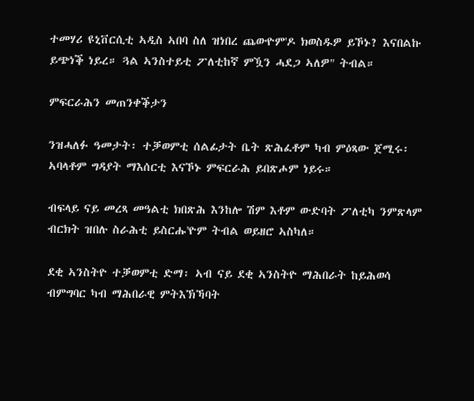ተመሃሪ ዩኒቨርሲቲ ኣዲስ ኣበባ ስለ ዝነበረ ጨውዮም'ዶ ክወስዱዎ ይኾኑ? እናበልኩ ይጭነቕ ነይረ። ጓል ኣንስተይቲ ፖለቲከኛ ምዃን ሓደጋ ኣለዎ" ትብል።

ምፍርራሕን መጠንቀቕታን

ንዝሓለፉ ዓመታት፡ ተቓወምቲ ሰልፊታት ቤት ጽሕፈቶም ካብ ምዕጻው ጀሚሩ፡ ኣባላቶም ግዳያት ማእሰርቲ እናኾኑ ምፍርራሕ ይበጽሖም ነይሩ።

ብፍላይ ናይ መረጻ መዓልቲ ክበጽሕ እንከሎ ሽም እቶም ውድባት ፖለቲካ ንምጽላም ብርክት ዝበሉ ስራሕቲ ይስርሑ'ዮም ትብል ወይዘሮ ኣስካለ።

ደቂ ኣንስትዮ ተቓወምቲ ድማ፡ ኣብ ናይ ደቂ ኣንስትዮ ማሕበራት ከይሕወሳ ብምግባር ካብ ማሕበራዊ ምትእኽኻባት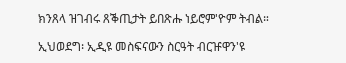ክንጸላ ዝገብሩ ጸቕጢታት ይበጽሑ ነይሮም'ዮም ትብል።

ኢህወደግ፡ ኢዲዩ መስፍናውን ስርዓት ብርዡዋን'ዩ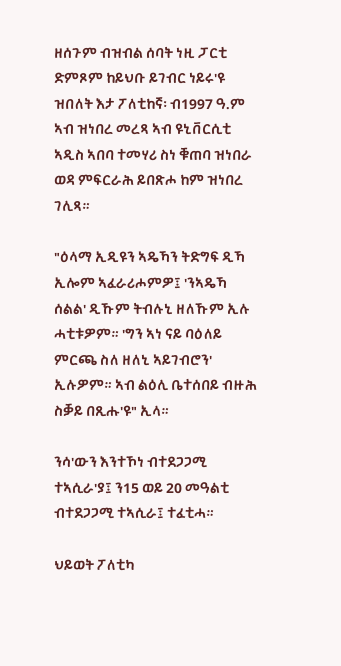ዘሰጉም ብዝብል ሰባት ነዚ ፓርቲ ድምጾም ከይህቡ ይገብር ነይሩ'ዩ ዝበለት እታ ፖለቲከኛ፡ ብ1997 ዓ.ም ኣብ ዝነበረ መረጻ ኣብ ዩኒቨርሲቲ ኣዲስ ኣበባ ተመሃሪ ስነ ቑጠባ ዝነበራ ወዳ ምፍርራሕ ይበጽሖ ከም ዝነበረ ገሊጻ።

"ዕላማ ኢዲዩን ኣዴኻን ትድግፍ ዲኻ ኢሎም ኣፈራሪሖምዎ፤ 'ንኣዴኻ ሰልል' ዲኹም ትብሉኒ ዘለኹም ኢሉ ሓቲቱዎም። 'ግን ኣነ ናይ ባዕለይ ምርጫ ስለ ዘለኒ ኣይገብሮን' ኢሉዎም። ኣብ ልዕሊ ቤተሰበይ ብዙሕ ስቓይ በጺሑ'ዩ" ኢላ።

ንሳ'ውን እንተኾነ ብተደጋጋሚ ተኣሲራ'ያ፤ ን15 ወይ 20 መዓልቲ ብተደጋጋሚ ተኣሲራ፤ ተፈቲሓ።

ህይወት ፖለቲካ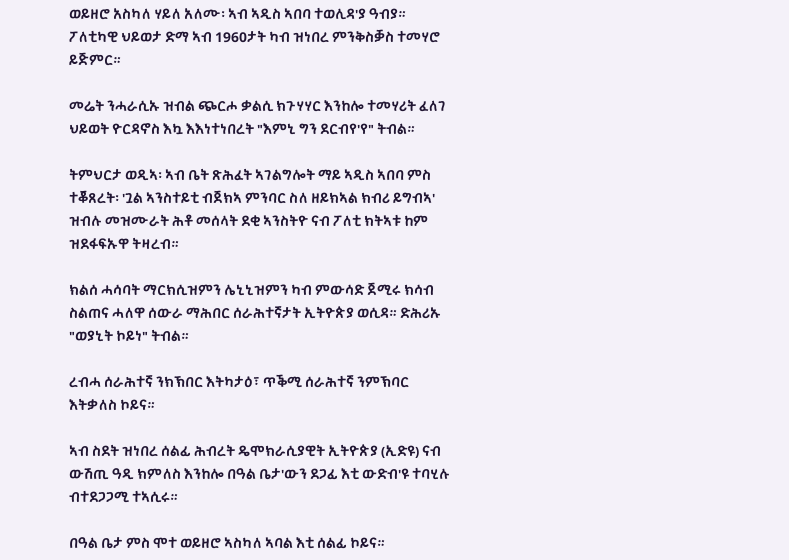ወይዘሮ አስካለ ሃይለ አለሙ፡ ኣብ ኣዲስ ኣበባ ተወሊዳ'ያ ዓብያ። ፖለቲካዊ ህይወታ ድማ ኣብ 1960ታት ካብ ዝነበረ ምንቅስቓስ ተመሃሮ ይጅምር።

መሬት ንሓራሲኡ ዝብል ጭርሖ ቃልሲ ክጉሃሃር እንከሎ ተመሃሪት ፈለገ ህይወት ዮርዳኖስ እኳ እእነተነበረት "እምኒ ግን ደርብየ'የ" ትብል።

ትምህርታ ወዲኣ፡ ኣብ ቤት ጽሕፈት ኣገልግሎት ማይ ኣዲስ ኣበባ ምስ ተቖጸረት፡ 'ጓል ኣንስተይቲ ብጀክኣ ምንባር ስለ ዘይክኣል ክብሪ ይግብኣ' ዝብሉ መዝሙራት ሕቶ መሰላት ደቂ ኣንስትዮ ናብ ፖለቲ ክትኣቱ ከም ዝደፋፍኡዋ ትዛረብ።

ክልሰ ሓሳባት ማርክሲዝምን ሌኒኒዝምን ካብ ምውሳድ ጀሚሩ ክሳብ ስልጠና ሓለዋ ሰውራ ማሕበር ሰራሕተኛታት ኢትዮጵያ ወሲዳ። ድሕሪኡ "ወያኒት ኮይነ" ትብል።

ረብሓ ሰራሕተኛ ንክኽበር እትካታዕ፣ ጥቕሚ ሰራሕተኛ ንምኽባር እትቃለስ ኮይና።

ኣብ ስደት ዝነበረ ሰልፊ ሕብረት ዴሞክራሲያዊት ኢትዮጵያ (ኢድዩ) ናብ ውሽጢ ዓዲ ክምለስ እንከሎ በዓል ቤታ'ውን ደጋፊ እቲ ውድብ'ዩ ተባሂሉ ብተደጋጋሚ ተኣሲሩ።

በዓል ቤታ ምስ ሞተ ወይዘሮ ኣስካለ ኣባል እቲ ሰልፊ ኮይና።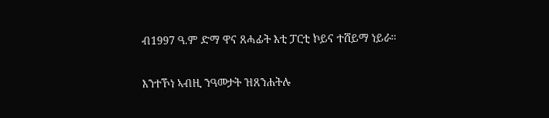ብ1997 ዓ.ም ድማ ዋና ጸሓፊት እቲ ፓርቲ ኮይና ተሸይማ ነይራ።

እንተኾነ ኣብዚ ንዓመታት ዝጸንሐትሉ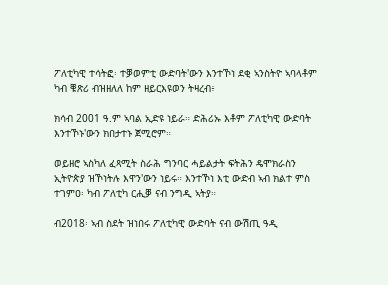ፖለቲካዊ ተሳትፎ፡ ተቓወምቲ ውድባት'ውን እንተኾነ ደቂ ኣንስትዮ ኣባላቶም ካብ ቑጽሪ ብዝዘለለ ከም ዘይርእዩወን ትዛረብ፥

ክሳብ 2001 ዓ.ም ኣባል ኢድዩ ነይራ። ድሕሪኡ እቶም ፖለቲካዊ ውድባት እንተኾኑ'ውን ክበታተኑ ጀሚሮም።

ወይዘሮ ኣስካለ ፈጻሚት ስራሕ ግንባር ሓይልታት ፍትሕን ዴሞክራስን ኢትዮጵያ ዝኾነትሉ እዋን'ውን ነይሩ። እንተኾነ እቲ ውድብ ኣብ ክልተ ምስ ተገምዐ፡ ካብ ፖለቲካ ርሒቓ ናብ ንግዲ ኣትያ።

ብ2018፡ ኣብ ስደት ዝነበሩ ፖለቲካዊ ውድባት ናብ ውሽጢ ዓዲ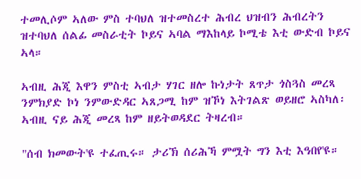ተመሊሶም ኣለው ምስ ተባህለ ዝተመስረተ ሕብረ ህዝብን ሕብረትን ዝተባህለ ሰልፊ መስራቲት ኮይና ኣባል ማእከላይ ኮሚቴ እቲ ውድብ ኮይና ኣላ።

ኣብዚ ሕጂ እዋን ምስቲ ኣብታ ሃገር ዘሎ ኩነታት ጸጥታ ጎስጓስ መረጻ ንምክያድ ኮነ ንምውድዳር ኣጸጋሚ ከም ዝኾነ እትገልጽ ወይዘሮ ኣስካለ፡ ኣብዚ ናይ ሕጂ መረጻ ከም ዘይትወዳደር ትዛረብ።

"ሰብ ክመውት'ዩ ተፈጢሩ። ታሪኽ ሰሪሕኻ ምሟት ግን እቲ እዓበየ'ዩ።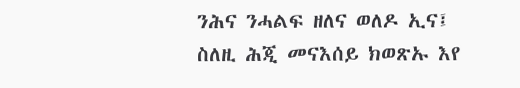ንሕና ንሓልፍ ዘለና ወለዶ ኢና፤ ስለዚ ሕጂ መናእሰይ ክወጽኡ እየ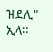ዝደሊ" ኢላ።